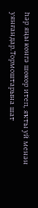Һәр яңы көнгә шөкөр итеп, яҡты уй менән уянғандар.Тормоштарына шат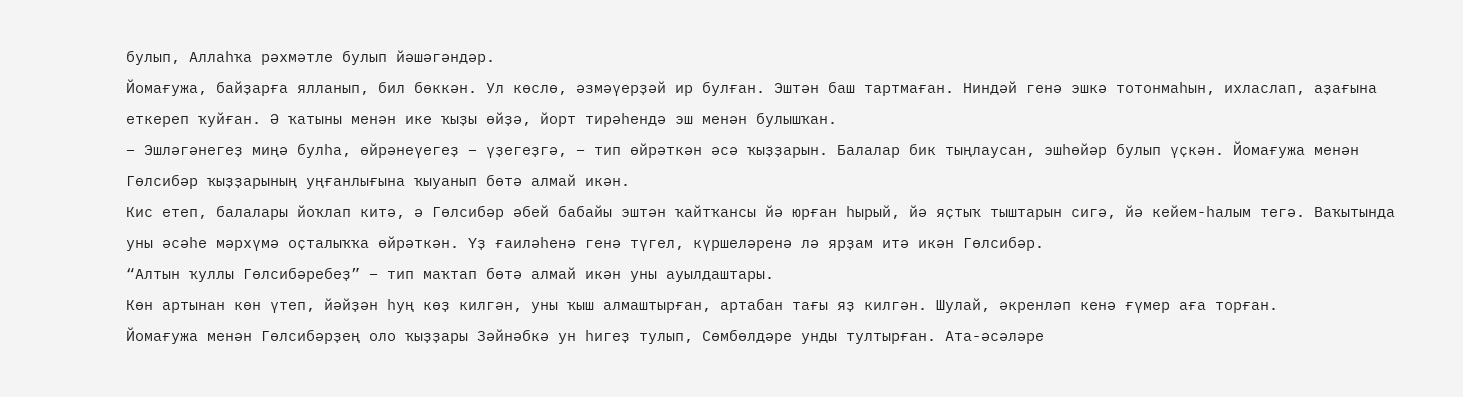булып, Аллаһҡа рәхмәтле булып йәшәгәндәр.
Йомағужа, байҙарға ялланып, бил бөккән. Ул көслө, әзмәүерҙәй ир булған. Эштән баш тартмаған. Ниндәй генә эшкә тотонмаһын, ихласлап, аҙағына еткереп ҡуйған. Ә ҡатыны менән ике ҡыҙы өйҙә, йорт тирәһендә эш менән булышҡан.
– Эшләгәнегеҙ миңә булһа, өйрәнеүегеҙ – үҙегеҙгә, – тип өйрәткән әсә ҡыҙҙарын. Балалар бик тыңлаусан, эшһөйәр булып үҫкән. Йомағужа менән Гөлсибәр ҡыҙҙарының уңғанлығына ҡыуанып бөтә алмай икән.
Кис етеп, балалары йоҡлап китә, ә Гөлсибәр әбей бабайы эштән ҡайтҡансы йә юрған һырый, йә яҫтыҡ тыштарын сигә, йә кейем-һалым тегә. Ваҡытында уны әсәһе мәрхүмә оҫталыҡҡа өйрәткән. Үҙ ғаиләһенә генә түгел, күршеләренә лә ярҙам итә икән Гөлсибәр.
“Алтын ҡуллы Гөлсибәребеҙ” – тип маҡтап бөтә алмай икән уны ауылдаштары.
Көн артынан көн үтеп, йәйҙән һуң көҙ килгән, уны ҡыш алмаштырған, артабан тағы яҙ килгән. Шулай, әкренләп кенә ғүмер аға торған.
Йомағужа менән Гөлсибәрҙең оло ҡыҙҙары Зәйнәбкә ун һигеҙ тулып, Сөмбөлдәре унды тултырған. Ата-әсәләре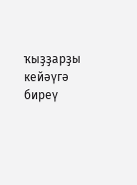ҡыҙҙарҙы кейәүгә биреү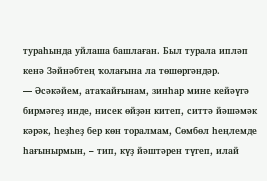тураһында уйлаша башлаған. Был турала ипләп кенә Зәйнәбтең ҡолағына ла төшөргәндәр.
— Әсәкәйем, атаҡайғынам, зинһар мине кейәүгә бирмәгеҙ инде, нисек өйҙән китеп, ситтә йәшәмәк кәрәк, һеҙһеҙ бер көн торалмам, Сөмбөл һеңлемде һағынырмын, – тип, күҙ йәштәрен түгеп, илай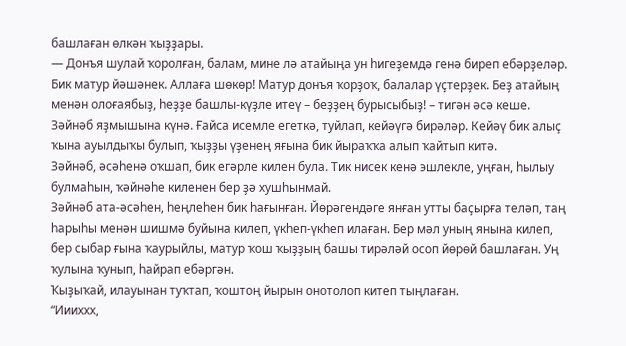башлаған өлкән ҡыҙҙары.
— Донъя шулай ҡоролған, балам, мине лә атайыңа ун һигеҙемдә генә биреп ебәрҙеләр. Бик матур йәшәнек. Аллаға шөкөр! Матур донъя ҡорҙоҡ, балалар үҫтерҙек. Беҙ атайың менән олоғаябыҙ, һеҙҙе башлы-күҙле итеү – беҙҙең бурысыбыҙ! – тигән әсә кеше.
Зәйнәб яҙмышына күнә. Ғайса исемле егеткә, туйлап, кейәүгә бирәләр. Кейәү бик алыҫ ҡына ауылдыҡы булып, ҡыҙҙы үҙенең яғына бик йыраҡҡа алып ҡайтып китә.
Зәйнәб, әсәһенә оҡшап, бик егәрле килен була. Тик нисек кенә эшлекле, уңған, һылыу булмаһын, ҡәйнәһе киленен бер ҙә хушһынмай.
Зәйнәб ата-әсәһен, һеңлеһен бик һағынған. Йөрәгендәге янған утты баҫырға теләп, таң һарыһы менән шишмә буйына килеп, үкһеп-үкһеп илаған. Бер мәл уның янына килеп, бер сыбар ғына ҡаурыйлы, матур ҡош ҡыҙҙың башы тирәләй осоп йөрөй башлаған. Уң ҡулына ҡунып, һайрап ебәргән.
Ҡыҙыҡай, илауынан туҡтап, ҡоштоң йырын онотолоп китеп тыңлаған.
“Иииххх,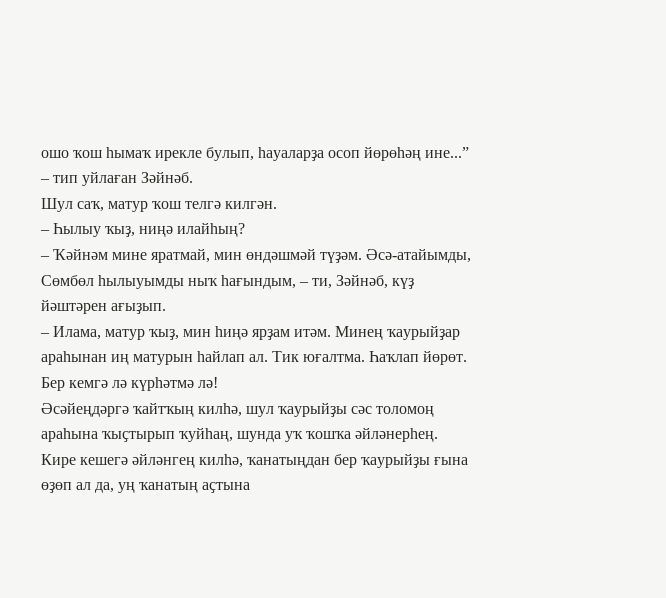ошо ҡош һымаҡ ирекле булып, һауаларҙа осоп йөрөһәң ине...” – тип уйлаған Зәйнәб.
Шул саҡ, матур ҡош телгә килгән.
– Һылыу ҡыҙ, ниңә илайһың?
– Ҡәйнәм мине яратмай, мин өндәшмәй түҙәм. Әсә-атайымды, Сөмбөл һылыуымды ныҡ һағындым, – ти, Зәйнәб, күҙ йәштәрен ағыҙып.
– Илама, матур ҡыҙ, мин һиңә ярҙам итәм. Минең ҡаурыйҙар араһынан иң матурын һайлап ал. Тик юғалтма. Һаҡлап йөрөт. Бер кемгә лә күрһәтмә лә!
Әсәйеңдәргә ҡайтҡың килһә, шул ҡаурыйҙы сәс толомоң араһына ҡыҫтырып ҡуйһаң, шунда уҡ ҡошҡа әйләнерһең. Кире кешегә әйләнгең килһә, ҡанатыңдан бер ҡаурыйҙы ғына өҙөп ал да, уң ҡанатың аҫтына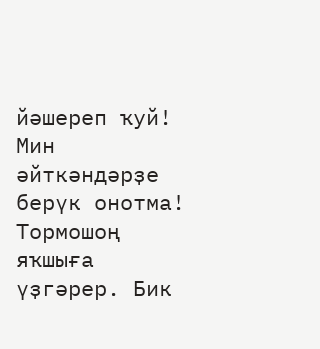йәшереп ҡуй!
Мин әйткәндәрҙе берүк онотма! Тормошоң яҡшыға үҙгәрер. Бик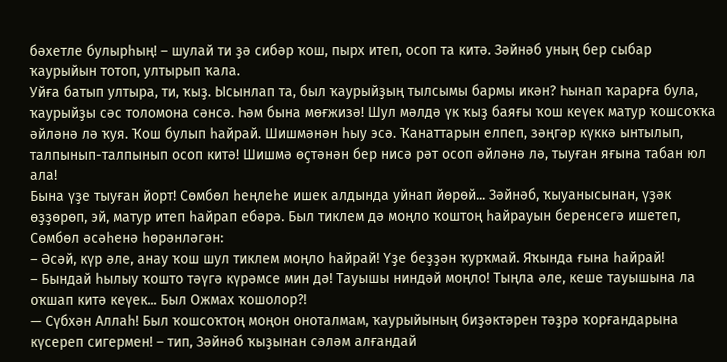бәхетле булырһың! – шулай ти ҙә сибәр ҡош, пырх итеп, осоп та китә. Зәйнәб уның бер сыбар ҡаурыйын тотоп, ултырып ҡала.
Уйға батып ултыра, ти, ҡыҙ. Ысынлап та, был ҡаурыйҙың тылсымы бармы икән? Һынап ҡарарға була, ҡаурыйҙы сәс толомона сәнсә. Һәм бына мөғжизә! Шул мәлдә үк ҡыҙ баяғы ҡош кеүек матур ҡошсоҡҡа әйләнә лә ҡуя. Ҡош булып һайрай. Шишмәнән һыу эсә. Ҡанаттарын елпеп, зәңгәр күккә ынтылып, талпынып-талпынып осоп китә! Шишмә өҫтәнән бер нисә рәт осоп әйләнә лә, тыуған яғына табан юл ала!
Бына үҙе тыуған йорт! Сөмбөл һеңлеһе ишек алдында уйнап йөрөй... Зәйнәб, ҡыуанысынан, үҙәк өҙҙөрөп, эй, матур итеп һайрап ебәрә. Был тиклем дә моңло ҡоштоң һайрауын беренсегә ишетеп, Сөмбөл әсәһенә һөрәнләгән:
– Әсәй, күр әле, анау ҡош шул тиклем моңло һайрай! Үҙе беҙҙән ҡурҡмай. Яҡында ғына һайрай!
– Бындай һылыу ҡошто тәүгә күрәмсе мин дә! Тауышы ниндәй моңло! Тыңла әле, кеше тауышына ла оҡшап китә кеүек... Был Ожмах ҡошолор?!
— Сүбхән Аллаһ! Был ҡошсоҡтоң моңон оноталмам, ҡаурыйының биҙәктәрен тәҙрә ҡорғандарына күсереп сигермен! – тип, Зәйнәб ҡыҙынан сәләм алғандай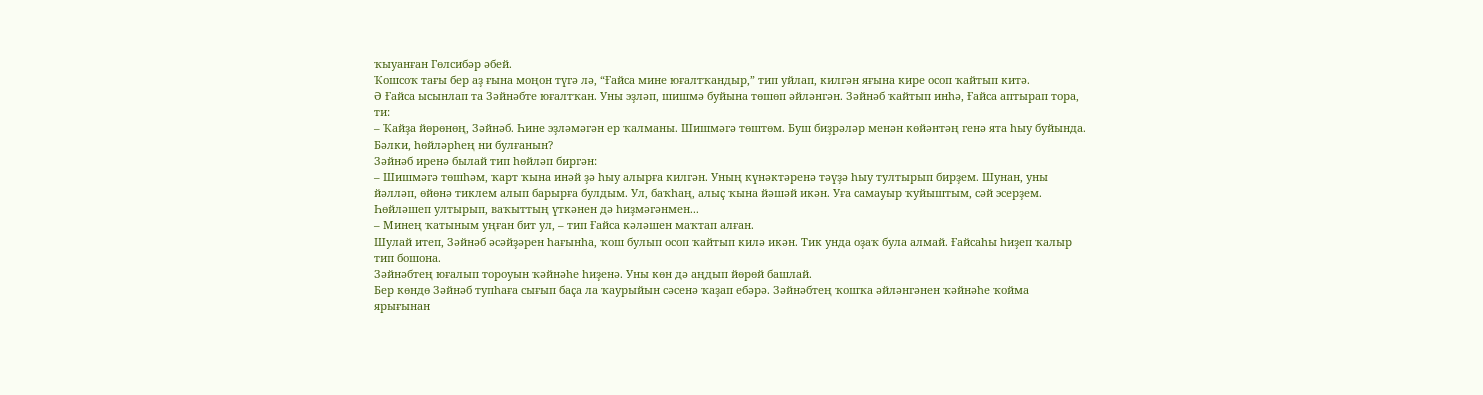ҡыуанған Гөлсибәр әбей.
Ҡошсоҡ тағы бер аҙ ғына моңон түгә лә, “Ғайса мине юғалтҡандыр,” тип уйлап, килгән яғына кире осоп ҡайтып китә.
Ә Ғайса ысынлап та Зәйнәбте юғалтҡан. Уны эҙләп, шишмә буйына төшөп әйләнгән. Зәйнәб ҡайтып инһә, Ғайса аптырап тора, ти:
– Ҡайҙа йөрөнөң, Зәйнәб. Һине эҙләмәгән ер ҡалманы. Шишмәгә төштөм. Буш биҙрәләр менән көйәнтәң генә ята һыу буйында. Бәлки, һөйләрһең ни булғанын?
Зәйнәб иренә былай тип һөйләп биргән:
– Шишмәгә төшһәм, ҡарт ҡына инәй ҙә һыу алырға килгән. Уның күнәктәренә тәүҙә һыу тултырып бирҙем. Шунан, уны йәлләп, өйөнә тиклем алып барырға булдым. Ул, баҡһаң, алыҫ ҡына йәшәй икән. Уға самауыр ҡуйыштым, сәй эсерҙем. Һөйләшеп ултырып, ваҡыттың үткәнен дә һиҙмәгәнмен...
– Минең ҡатыным уңған бит ул, – тип Ғайса кәләшен маҡтап алған.
Шулай итеп, Зәйнәб әсәйҙәрен һағынһа, ҡош булып осоп ҡайтып килә икән. Тик унда оҙаҡ була алмай. Ғайсаһы һиҙеп ҡалыр тип бошона.
Зәйнәбтең юғалып тороуын ҡәйнәһе һиҙенә. Уны көн дә аңдып йөрөй башлай.
Бер көндө Зәйнәб тупһаға сығып баҫа ла ҡаурыйын сәсенә ҡаҙап ебәрә. Зәйнәбтең ҡошҡа әйләнгәнен ҡәйнәһе ҡойма ярығынан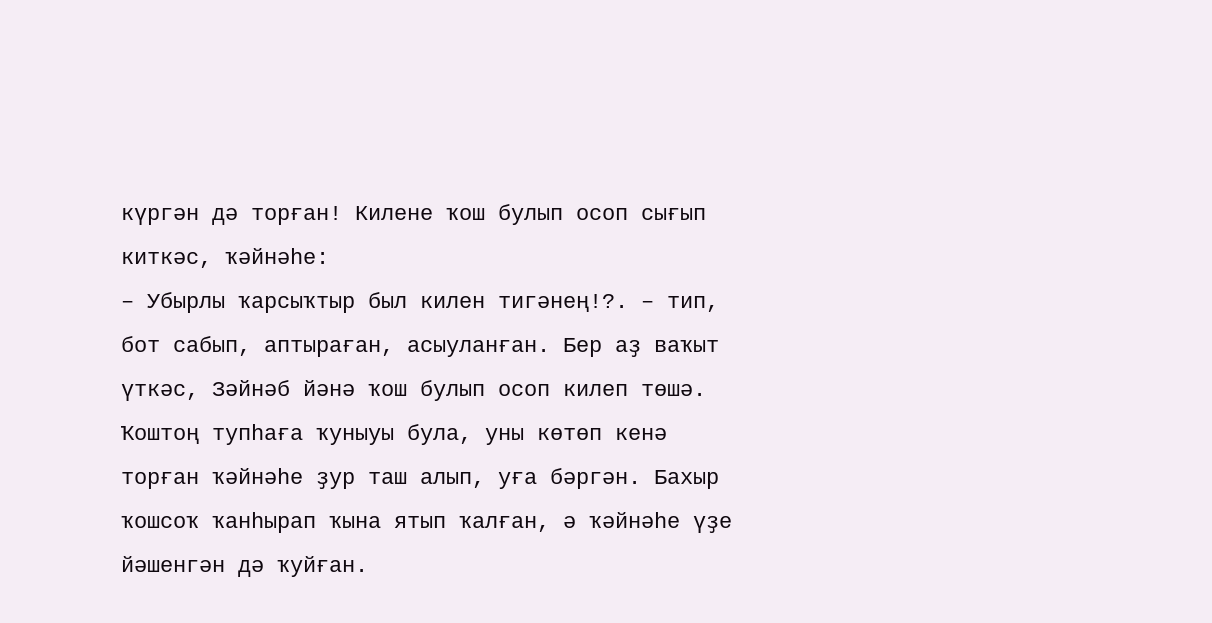күргән дә торған! Килене ҡош булып осоп сығып киткәс, ҡәйнәһе:
– Убырлы ҡарсыҡтыр был килен тигәнең!?. – тип, бот сабып, аптыраған, асыуланған. Бер аҙ ваҡыт үткәс, Зәйнәб йәнә ҡош булып осоп килеп төшә. Ҡоштоң тупһаға ҡуныуы була, уны көтөп кенә торған ҡәйнәһе ҙур таш алып, уға бәргән. Бахыр ҡошсоҡ ҡанһырап ҡына ятып ҡалған, ә ҡәйнәһе үҙе йәшенгән дә ҡуйған.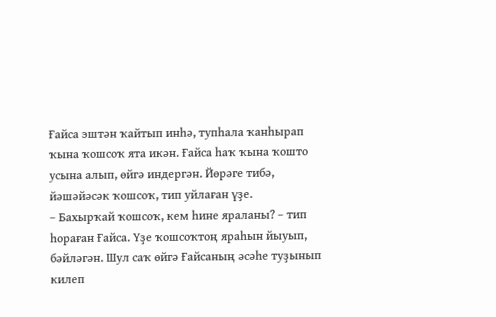Ғайса эштән ҡайтып инһә, тупһала ҡанһырап ҡына ҡошсоҡ ята икән. Ғайса һаҡ ҡына ҡошто усына алып, өйгә индергән. Йөрәге тибә, йәшәйәсәк ҡошсоҡ, тип уйлаған үҙе.
– Бахырҡай ҡошсоҡ, кем һине яраланы? – тип һораған Ғайса. Үҙе ҡошсоҡтоң яраһын йыуып, бәйләгән. Шул саҡ өйгә Ғайсаның әсәһе туҙынып килеп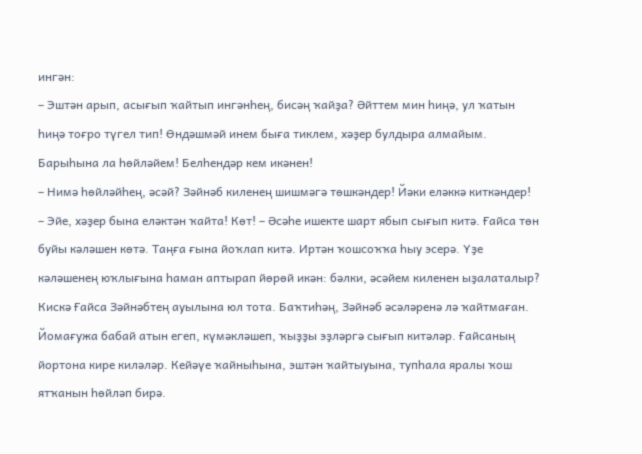ингән:
– Эштән арып, асығып ҡайтып ингәнһең, бисәң ҡайҙа? Әйттем мин һиңә, ул ҡатын һиңә тоғро түгел тип! Өндәшмәй инем быға тиклем, хәҙер булдыра алмайым. Барыһына ла һөйләйем! Белһендәр кем икәнен!
– Нимә һөйләйһең, әсәй? Зәйнәб киленең шишмәгә төшкәндер! Йәки еләккә киткәндер!
– Эйе, хәҙер бына еләктән ҡайта! Көт! – Әсәһе ишекте шарт ябып сығып китә. Ғайса төн буйы кәләшен көтә. Таңға ғына йоҡлап китә. Иртән ҡошсоҡҡа һыу эсерә. Үҙе кәләшенең юҡлығына һаман аптырап йөрөй икән: бәлки, әсәйем киленен ыҙалаталыр?
Кискә Ғайса Зәйнәбтең ауылына юл тота. Баҡтиһәң, Зәйнәб әсәләренә лә ҡайтмаған. Йомағужа бабай атын егеп, күмәкләшеп, ҡыҙҙы эҙләргә сығып китәләр. Ғайсаның йортона кире киләләр. Кейәүе ҡайныһына, эштән ҡайтыуына, тупһала яралы ҡош ятҡанын һөйләп бирә.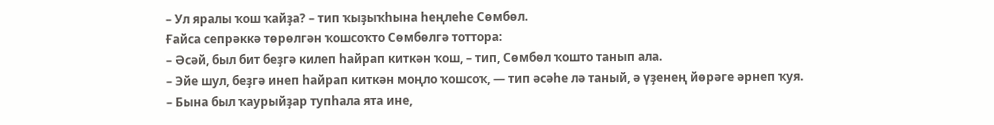– Ул яралы ҡош ҡайҙа? – тип ҡыҙыҡһына һеңлеһе Сөмбөл.
Ғайса сепрәккә төрөлгән ҡошсоҡто Сөмбөлгә тоттора:
– Әсәй, был бит беҙгә килеп һайрап киткән ҡош, – тип, Сөмбөл ҡошто танып ала.
– Эйе шул, беҙгә инеп һайрап киткән моңло ҡошсоҡ, — тип әсәһе лә таный, ә үҙенең йөрәге әрнеп ҡуя.
– Бына был ҡаурыйҙар тупһала ята ине,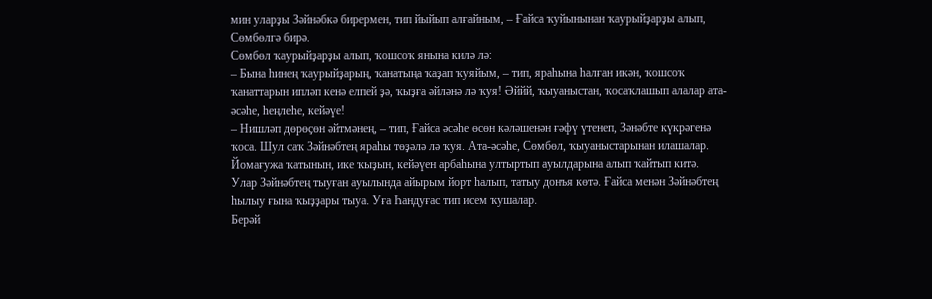мин уларҙы Зәйнәбкә бирермен, тип йыйып алғайным, – Ғайса ҡуйынынан ҡаурыйҙарҙы алып, Сөмбөлгә бирә.
Сөмбөл ҡаурыйҙарҙы алып, ҡошсоҡ янына килә лә:
– Бына һинең ҡаурыйҙарың, ҡанатыңа ҡаҙап ҡуяйым, – тип, яраһына һалған икән, ҡошсоҡ ҡанаттарын ипләп кенә елпей ҙә, ҡыҙға әйләнә лә ҡуя! Әййй, ҡыуаныстан, ҡосаҡлашып алалар ата-әсәһе, һеңлеһе, кейәүе!
– Нишләп дөрөҫөн әйтмәнең, – тип, Ғайса әсәһе өсөн кәләшенән ғәфү үтенеп, Зәнәбте күкрәгенә ҡоса. Шул саҡ Зәйнәбтең яраһы төҙәлә лә ҡуя. Ата-әсәһе, Сөмбөл, ҡыуаныстарынан илашалар.
Йомағужа ҡатынын, ике ҡыҙын, кейәүен арбаһына ултыртып ауылдарына алып ҡайтып китә.
Улар Зәйнәбтең тыуған ауылында айырым йорт һалып, татыу донъя көтә. Ғайса менән Зәйнәбтең һылыу ғына ҡыҙҙары тыуа. Уға Һандуғас тип исем ҡушалар.
Берәй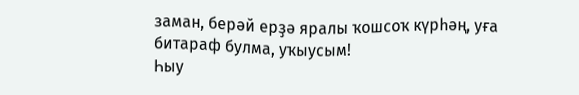заман, берәй ерҙә яралы ҡошсоҡ күрһәң, уға битараф булма, уҡыусым!
Һыу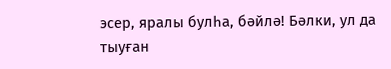эсер, яралы булһа, бәйлә! Бәлки, ул да тыуған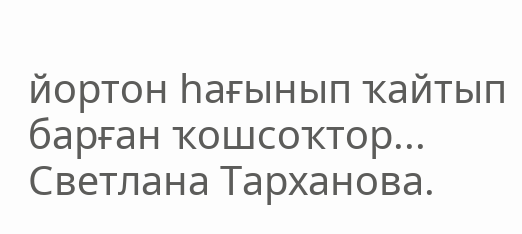йортон һағынып ҡайтып барған ҡошсоҡтор...
Светлана Тарханова.